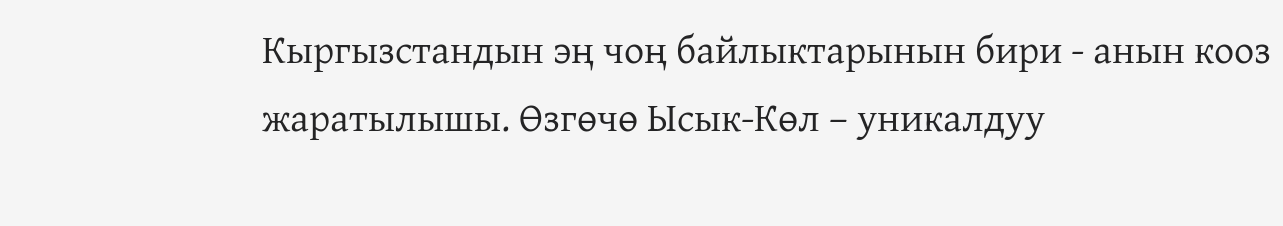Кыргызстандын эң чоң байлыктарынын бири - анын кооз жаратылышы. Өзгөчө Ысык-Көл – уникалдуу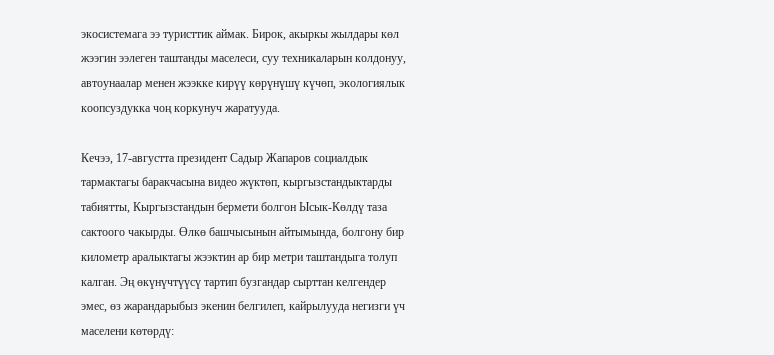экосистемага ээ туристтик аймак. Бирок, акыркы жылдары көл жээгин ээлеген таштанды маселеси, суу техникаларын колдонуу, автоунаалар менен жээкке кирүү көрүнүшү күчөп, экологиялык коопсуздукка чоң коркунуч жаратууда.

Кечээ, 17-августта президент Садыр Жапаров социалдык тармактагы баракчасына видео жүктөп, кыргызстандыктарды табиятты, Кыргызстандын бермети болгон Ысык-Көлдү таза сактоого чакырды. Өлкө башчысынын айтымында, болгону бир километр аралыктагы жээктин ар бир метри таштандыга толуп калган. Эң өкүнүчтүүсү тартип бузгандар сырттан келгендер эмес, өз жарандарыбыз экенин белгилеп, кайрылууда негизги үч маселени көтөрдү: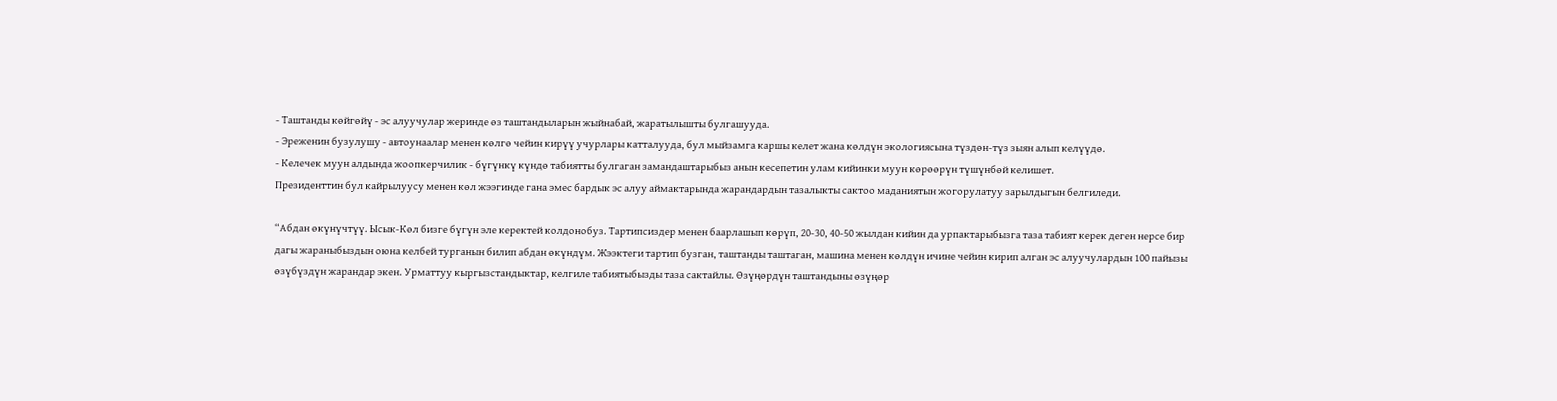- Таштанды көйгөйү - эс алуучулар жеринде өз таштандыларын жыйнабай, жаратылышты булгашууда.
- Эреженин бузулушу - автоунаалар менен көлгө чейин кирүү учурлары катталууда, бул мыйзамга каршы келет жана көлдүн экологиясына түздөн-түз зыян алып келүүдө.
- Келечек муун алдында жоопкерчилик - бүгүнкү күндө табиятты булгаган замандаштарыбыз анын кесепетин улам кийинки муун көрөөрүн түшүнбөй келишет.
Президенттин бул кайрылуусу менен көл жээгинде гана эмес бардык эс алуу аймактарында жарандардын тазалыкты сактоо маданиятын жогорулатуу зарылдыгын белгиледи.

“Абдан өкүнүчтүү. Ысык-Көл бизге бүгүн эле керектей колдонобуз. Тартипсиздер менен баарлашып көрүп, 20-30, 40-50 жылдан кийин да урпактарыбызга таза табият керек деген нерсе бир дагы жараныбыздын оюна келбей турганын билип абдан өкүндүм. Жээктеги тартип бузган, таштанды таштаган, машина менен көлдүн ичине чейин кирип алган эс алуучулардын 100 пайызы өзүбүздүн жарандар экен. Урматтуу кыргызстандыктар, келгиле табиятыбызды таза сактайлы. Өзүңөрдүн таштандыны өзүңөр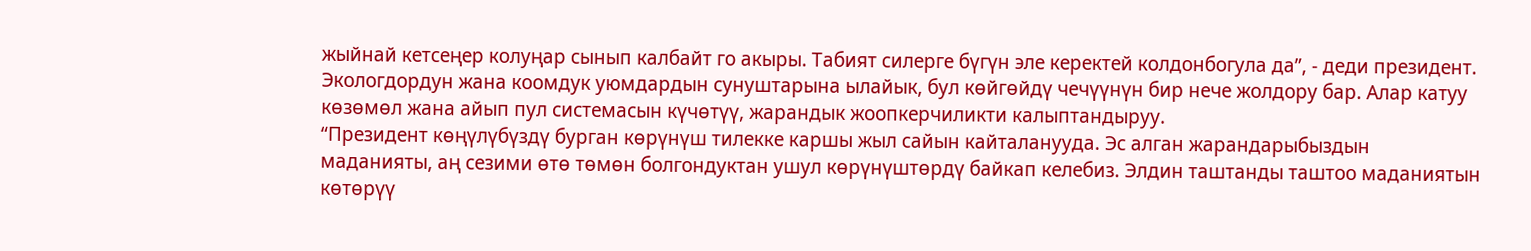жыйнай кетсеңер колуңар сынып калбайт го акыры. Табият силерге бүгүн эле керектей колдонбогула да”, - деди президент.
Экологдордун жана коомдук уюмдардын сунуштарына ылайык, бул көйгөйдү чечүүнүн бир нече жолдору бар. Алар катуу көзөмөл жана айып пул системасын күчөтүү, жарандык жоопкерчиликти калыптандыруу.
“Президент көңүлүбүздү бурган көрүнүш тилекке каршы жыл сайын кайталанууда. Эс алган жарандарыбыздын маданияты, аң сезими өтө төмөн болгондуктан ушул көрүнүштөрдү байкап келебиз. Элдин таштанды таштоо маданиятын көтөрүү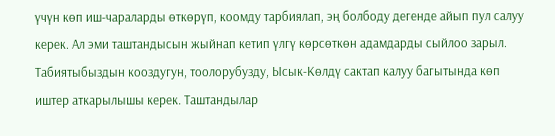үчүн көп иш-чараларды өткөрүп, коомду тарбиялап, эң болбоду дегенде айып пул салуу керек. Ал эми таштандысын жыйнап кетип үлгү көрсөткөн адамдарды сыйлоо зарыл. Табиятыбыздын кооздугун, тоолорубузду, Ысык-Көлдү сактап калуу багытында көп иштер аткарылышы керек. Таштандылар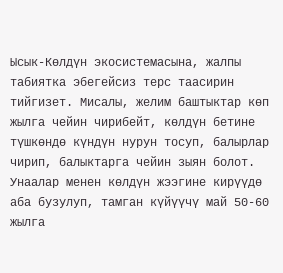Ысык-Көлдүн экосистемасына, жалпы табиятка эбегейсиз терс таасирин тийгизет. Мисалы, желим баштыктар көп жылга чейин чирибейт, көлдүн бетине түшкөндө күндүн нурун тосуп, балырлар чирип, балыктарга чейин зыян болот. Унаалар менен көлдүн жээгине кирүүдө аба бузулуп, тамган күйүүчү май 50-60 жылга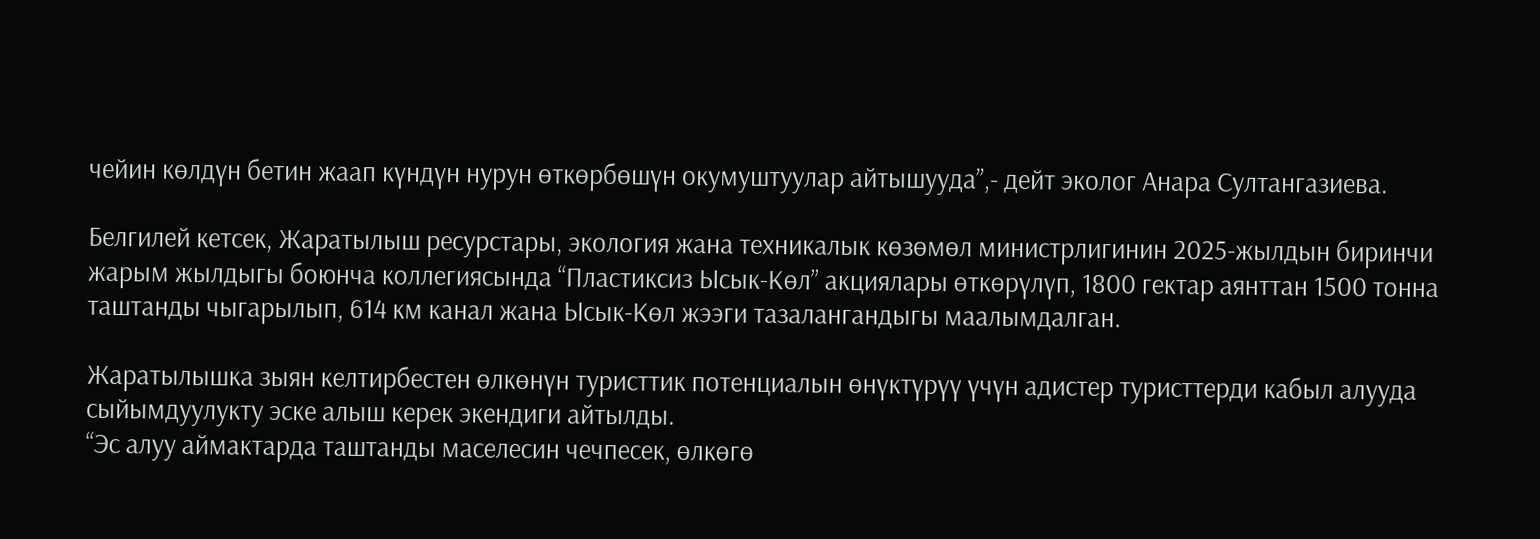чейин көлдүн бетин жаап күндүн нурун өткөрбөшүн окумуштуулар айтышууда”,- дейт эколог Анара Султангазиева.

Белгилей кетсек, Жаратылыш ресурстары, экология жана техникалык көзөмөл министрлигинин 2025-жылдын биринчи жарым жылдыгы боюнча коллегиясында “Пластиксиз Ысык-Көл” акциялары өткөрүлүп, 1800 гектар аянттан 1500 тонна таштанды чыгарылып, 614 км канал жана Ысык-Көл жээги тазалангандыгы маалымдалган.

Жаратылышка зыян келтирбестен өлкөнүн туристтик потенциалын өнүктүрүү үчүн адистер туристтерди кабыл алууда сыйымдуулукту эске алыш керек экендиги айтылды.
“Эс алуу аймактарда таштанды маселесин чечпесек, өлкөгө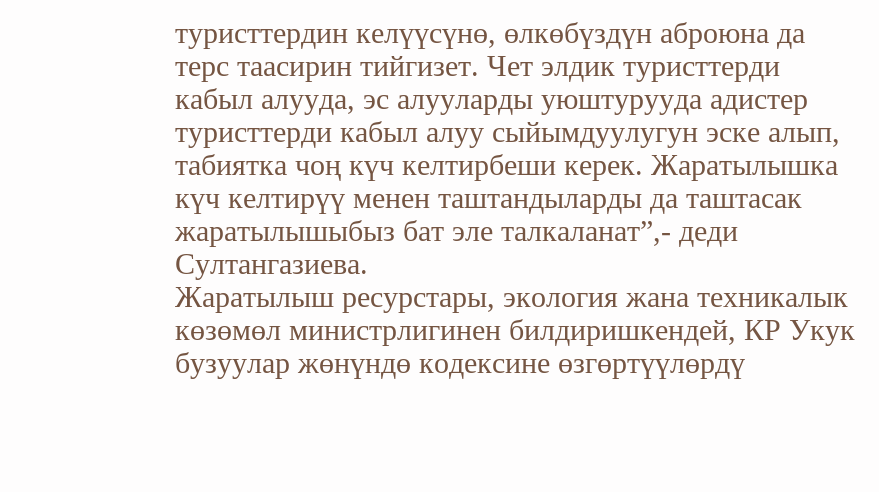туристтердин келүүсүнө, өлкөбүздүн аброюна да терс таасирин тийгизет. Чет элдик туристтерди кабыл алууда, эс алууларды уюштурууда адистер туристтерди кабыл алуу сыйымдуулугун эске алып, табиятка чоң күч келтирбеши керек. Жаратылышка күч келтирүү менен таштандыларды да таштасак жаратылышыбыз бат эле талкаланат”,- деди Султангазиева.
Жаратылыш ресурстары, экология жана техникалык көзөмөл министрлигинен билдиришкендей, КР Укук бузуулар жөнүндө кодексине өзгөртүүлөрдү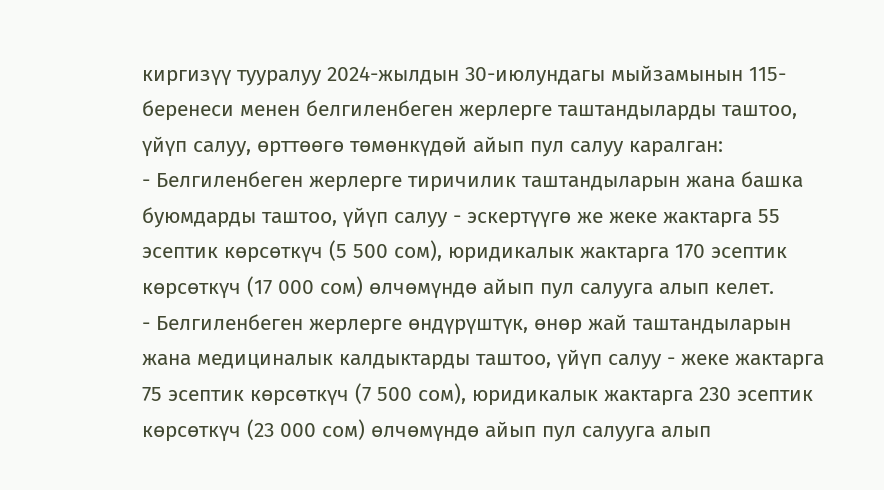киргизүү тууралуу 2024-жылдын 30-июлундагы мыйзамынын 115-беренеси менен белгиленбеген жерлерге таштандыларды таштоо, үйүп салуу, өрттөөгө төмөнкүдөй айып пул салуу каралган:
- Белгиленбеген жерлерге тиричилик таштандыларын жана башка буюмдарды таштоо, үйүп салуу - эскертүүгө же жеке жактарга 55 эсептик көрсөткүч (5 500 сом), юридикалык жактарга 170 эсептик көрсөткүч (17 000 сом) өлчөмүндө айып пул салууга алып келет.
- Белгиленбеген жерлерге өндүрүштүк, өнөр жай таштандыларын жана медициналык калдыктарды таштоо, үйүп салуу - жеке жактарга 75 эсептик көрсөткүч (7 500 сом), юридикалык жактарга 230 эсептик көрсөткүч (23 000 сом) өлчөмүндө айып пул салууга алып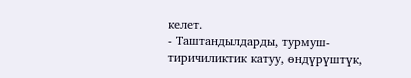келет.
- Таштандылдарды, турмуш-тиричиликтик катуу, өндүрүштүк,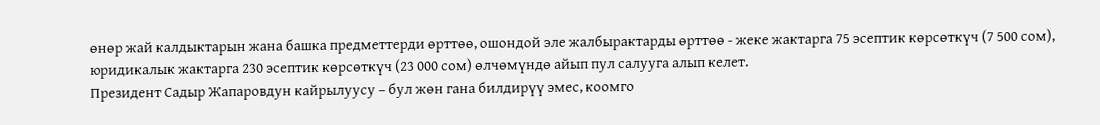өнөр жай калдыктарын жана башка предметтерди өрттөө, ошондой эле жалбырактарды өрттөө - жеке жактарга 75 эсептик көрсөткүч (7 500 сом), юридикалык жактарга 230 эсептик көрсөткүч (23 000 сом) өлчөмүндө айып пул салууга алып келет.
Президент Садыр Жапаровдун кайрылуусу – бул жөн гана билдирүү эмес, коомго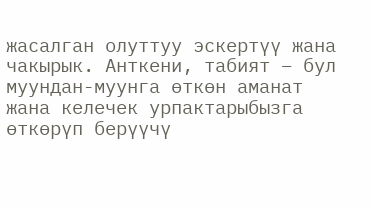жасалган олуттуу эскертүү жана чакырык. Анткени, табият – бул муундан-муунга өткөн аманат жана келечек урпактарыбызга өткөрүп берүүчү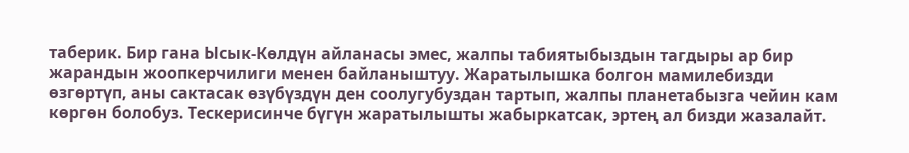таберик. Бир гана Ысык-Көлдүн айланасы эмес, жалпы табиятыбыздын тагдыры ар бир жарандын жоопкерчилиги менен байланыштуу. Жаратылышка болгон мамилебизди өзгөртүп, аны сактасак өзүбүздүн ден соолугубуздан тартып, жалпы планетабызга чейин кам көргөн болобуз. Тескерисинче бүгүн жаратылышты жабыркатсак, эртең ал бизди жазалайт.